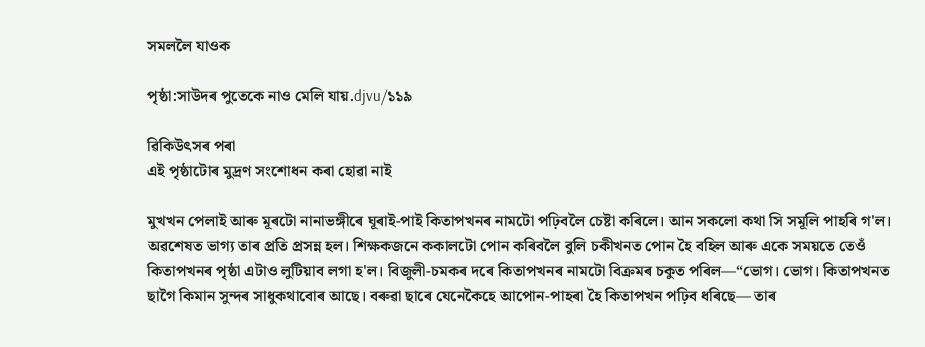সমললৈ যাওক

পৃষ্ঠা:সাউদৰ পুতেকে নাও মেলি যায়.djvu/১১৯

ৱিকিউৎসৰ পৰা
এই পৃষ্ঠাটোৰ মুদ্ৰণ সংশোধন কৰা হোৱা নাই

মুখখন পেলাই আৰু মূৰটো নানাভঙ্গীৰে ঘূৰাই-পাই কিতাপখনৰ নামটো পঢ়িবলৈ চেষ্টা কৰিলে। আন সকলো কথা সি সমূলি পাহৰি গ'ল। অৱশেষত ভাগ্য তাৰ প্ৰতি প্ৰসন্ন হল। শিক্ষকজনে ককালটো পোন কৰিবলৈ বুলি চকীখনত পোন হৈ বহিল আৰু একে সময়তে তেওঁ কিতাপখনৰ পৃষ্ঠা এটাও লুটিয়াব লগা হ'ল। বিজুলী-চমকৰ দৰে কিতাপখনৰ নামটো বিক্ৰমৰ চকুত পৰিল—“ভোগ। ভোগ। কিতাপখনত ছাগৈ কিমান সুন্দৰ সাধুকথাবোৰ আছে। বৰুৱা ছাৰে যেনেকৈহে আপোন-পাহৰা হৈ কিতাপখন পঢ়িব ধৰিছে— তাৰ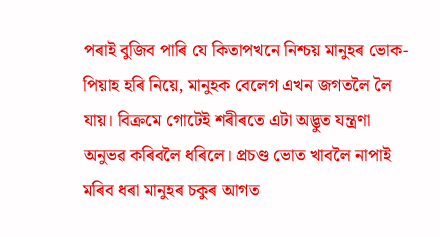পৰাই বুজিব পাৰি যে কিতাপখনে নিশ্চয় মানুহৰ ভোক-পিয়াহ হৰি নিয়ে, মানুহক বেলেগ এখন জগতলৈ লৈ যায়। বিক্ৰমে গোটেই শৰীৰতে এটা অদ্ভুত যন্ত্ৰণা অনুভৱ কৰিবলৈ ধৰিলে। প্ৰচণ্ড ভোত খাবলৈ নাপাই মৰিব ধৰা মানুহৰ চকুৰ আগত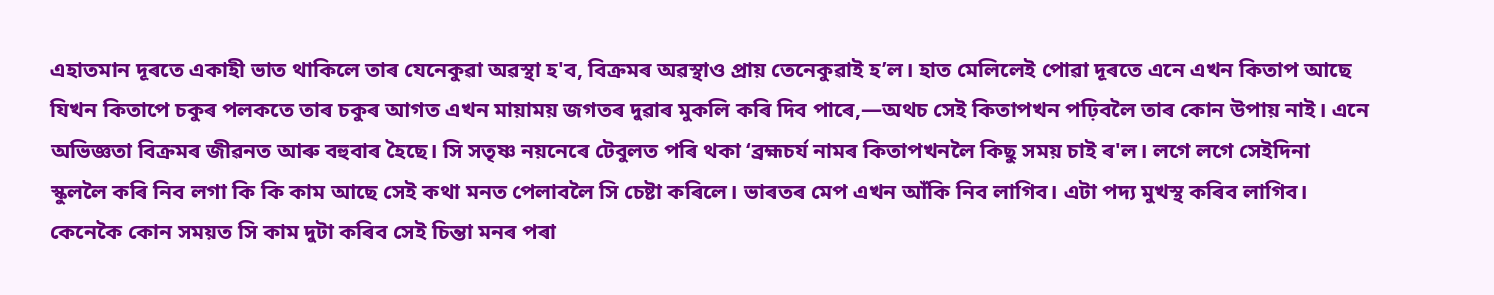এহাতমান দূৰতে একাহী ভাত থাকিলে তাৰ যেনেকুৱা অৱস্থা হ'ব, বিক্ৰমৰ অৱস্থাও প্ৰায় তেনেকুৱাই হ’ল। হাত মেলিলেই পোৱা দূৰতে এনে এখন কিতাপ আছে যিখন কিতাপে চকুৰ পলকতে তাৰ চকুৰ আগত এখন মায়াময় জগতৰ দুৱাৰ মুকলি কৰি দিব পাৰে,—অথচ সেই কিতাপখন পঢ়িবলৈ তাৰ কোন উপায় নাই। এনে অভিজ্ঞতা বিক্ৰমৰ জীৱনত আৰু বহুবাৰ হৈছে। সি সতৃষ্ণ নয়নেৰে টেবুলত পৰি থকা ‘ব্ৰহ্মচৰ্য নামৰ কিতাপখনলৈ কিছু সময় চাই ৰ'ল। লগে লগে সেইদিনা স্কুললৈ কৰি নিব লগা কি কি কাম আছে সেই কথা মনত পেলাবলৈ সি চেষ্টা কৰিলে। ভাৰতৰ মেপ এখন আঁকি নিব লাগিব। এটা পদ্য মুখস্থ কৰিব লাগিব। কেনেকৈ কোন সময়ত সি কাম দুটা কৰিব সেই চিন্তা মনৰ পৰা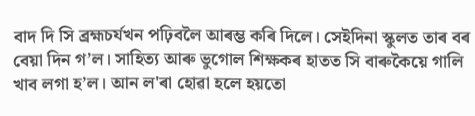বাদ দি সি ব্ৰহ্মচৰ্যখন পঢ়িবলৈ আৰম্ভ কৰি দিলে। সেইদিনা স্কুলত তাৰ বৰ বেয়া দিন গ’ল। সাহিত্য আৰু ভুগোল শিক্ষকৰ হাতত সি বাৰুকৈয়ে গালি খাব লগা হ’ল। আন ল'ৰা হোৱা হলে হয়তো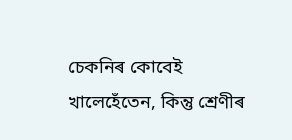চেকনিৰ কোবেই খালেহেঁতেন, কিন্তু শ্ৰেণীৰ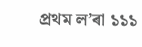প্ৰথম ল’ৰা ১১১